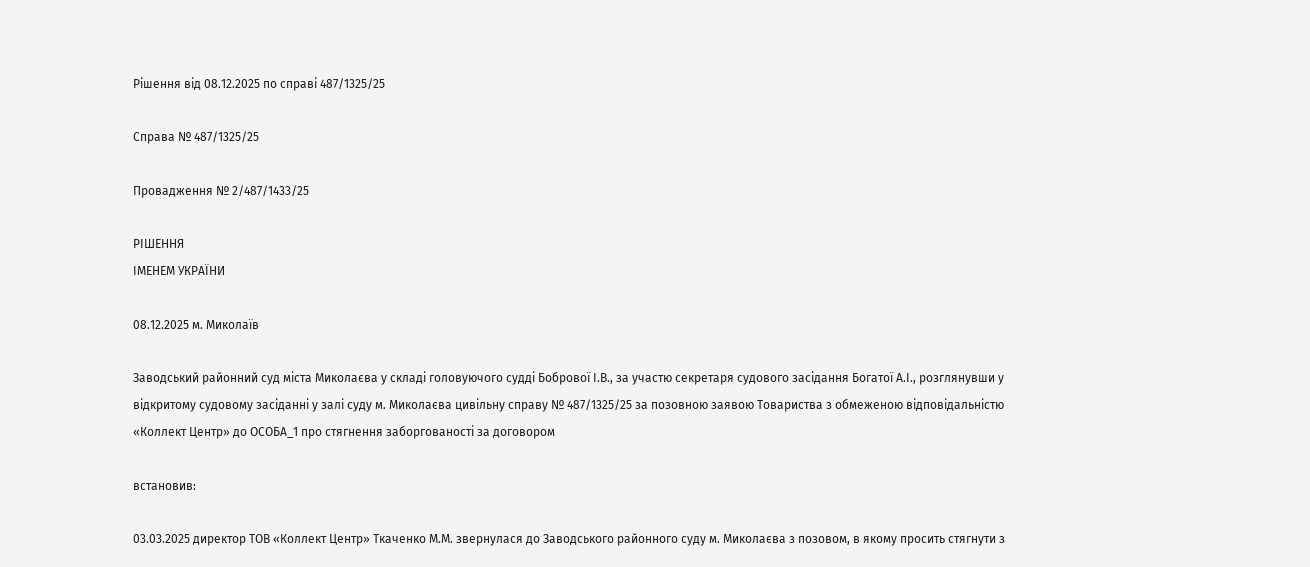Рішення від 08.12.2025 по справі 487/1325/25

Справа № 487/1325/25

Провадження № 2/487/1433/25

РІШЕННЯ
ІМЕНЕМ УКРАЇНИ

08.12.2025 м. Миколаїв

Заводський районний суд міста Миколаєва у складі головуючого судді Бобрової І.В., за участю секретаря судового засідання Богатої А.І., розглянувши у відкритому судовому засіданні у залі суду м. Миколаєва цивільну справу № 487/1325/25 за позовною заявою Товариства з обмеженою відповідальністю «Коллект Центр» до ОСОБА_1 про стягнення заборгованості за договором

встановив:

03.03.2025 директор ТОВ «Коллект Центр» Ткаченко М.М. звернулася до Заводського районного суду м. Миколаєва з позовом, в якому просить стягнути з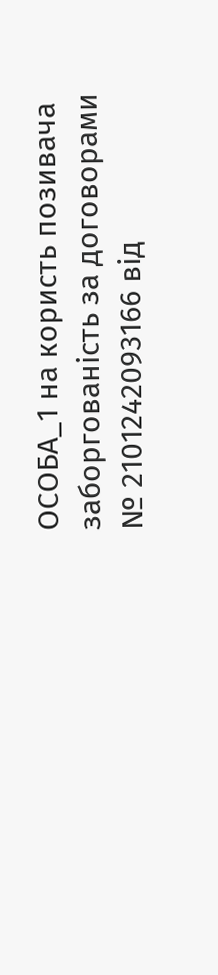ОСОБА_1 на користь позивача заборгованість за договорами № 2101242093166 від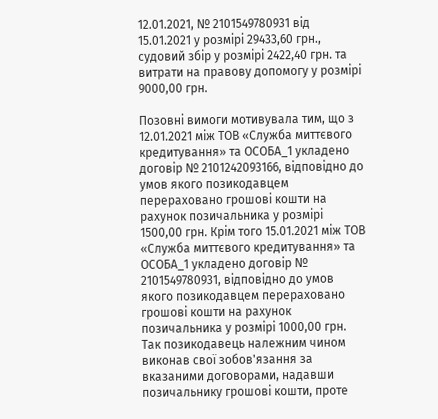12.01.2021, № 2101549780931 від 15.01.2021 у розмірі 29433,60 грн., судовий збір у розмірі 2422,40 грн. та витрати на правову допомогу у розмірі 9000,00 грн.

Позовні вимоги мотивувала тим, що з 12.01.2021 між ТОВ «Служба миттєвого кредитування» та ОСОБА_1 укладено договір № 2101242093166, відповідно до умов якого позикодавцем перераховано грошові кошти на рахунок позичальника у розмірі 1500,00 грн. Крім того 15.01.2021 між ТОВ «Служба миттєвого кредитування» та ОСОБА_1 укладено договір № 2101549780931, відповідно до умов якого позикодавцем перераховано грошові кошти на рахунок позичальника у розмірі 1000,00 грн. Так позикодавець належним чином виконав свої зобов'язання за вказаними договорами, надавши позичальнику грошові кошти, проте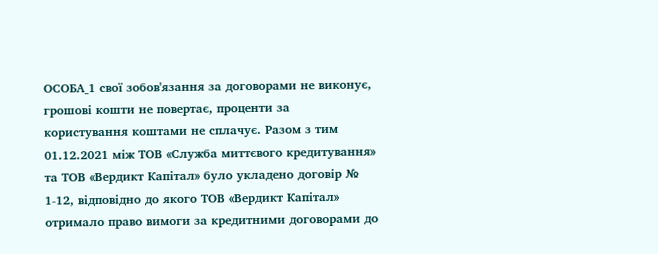ОСОБА_1 свої зобов'язання за договорами не виконує, грошові кошти не повертає, проценти за користування коштами не сплачує. Разом з тим 01.12.2021 між ТОВ «Служба миттєвого кредитування» та ТОВ «Вердикт Капітал» було укладено договір № 1-12, відповідно до якого ТОВ «Вердикт Капітал» отримало право вимоги за кредитними договорами до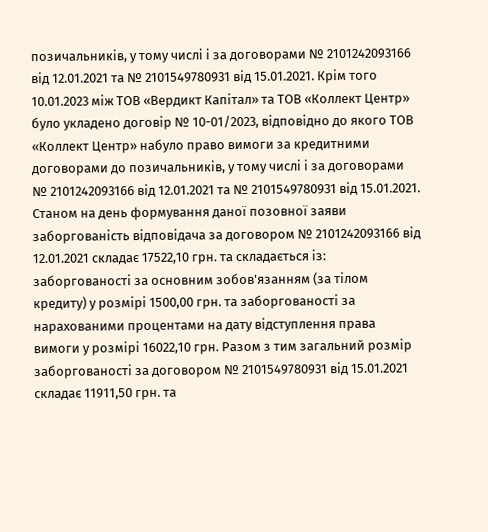позичальників, у тому числі і за договорами № 2101242093166 від 12.01.2021 та № 2101549780931 від 15.01.2021. Крім того 10.01.2023 між ТОВ «Вердикт Капітал» та ТОВ «Коллект Центр» було укладено договір № 10-01/2023, відповідно до якого ТОВ «Коллект Центр» набуло право вимоги за кредитними договорами до позичальників, у тому числі і за договорами № 2101242093166 від 12.01.2021 та № 2101549780931 від 15.01.2021. Станом на день формування даної позовної заяви заборгованість відповідача за договором № 2101242093166 від 12.01.2021 складає 17522,10 грн. та складається із: заборгованості за основним зобов'язанням (за тілом кредиту) у розмірі 1500,00 грн. та заборгованості за нарахованими процентами на дату відступлення права вимоги у розмірі 16022,10 грн. Разом з тим загальний розмір заборгованості за договором № 2101549780931 від 15.01.2021 складає 11911,50 грн. та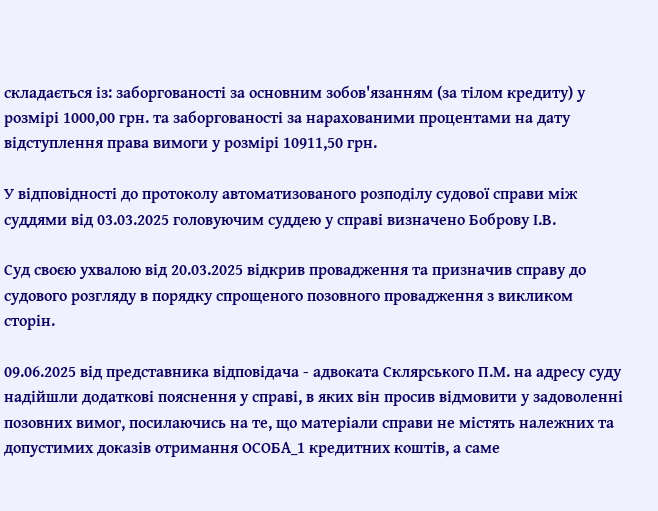складається із: заборгованості за основним зобов'язанням (за тілом кредиту) у розмірі 1000,00 грн. та заборгованості за нарахованими процентами на дату відступлення права вимоги у розмірі 10911,50 грн.

У відповідності до протоколу автоматизованого розподілу судової справи між суддями від 03.03.2025 головуючим суддею у справі визначено Боброву І.В.

Суд своєю ухвалою від 20.03.2025 відкрив провадження та призначив справу до судового розгляду в порядку спрощеного позовного провадження з викликом сторін.

09.06.2025 від представника відповідача - адвоката Склярського П.М. на адресу суду надійшли додаткові пояснення у справі, в яких він просив відмовити у задоволенні позовних вимог, посилаючись на те, що матеріали справи не містять належних та допустимих доказів отримання ОСОБА_1 кредитних коштів, а саме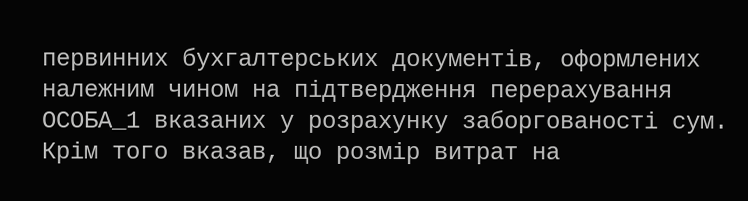первинних бухгалтерських документів, оформлених належним чином на підтвердження перерахування ОСОБА_1 вказаних у розрахунку заборгованості сум. Крім того вказав, що розмір витрат на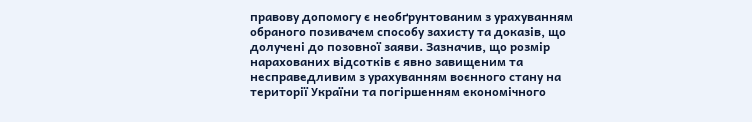правову допомогу є необґрунтованим з урахуванням обраного позивачем способу захисту та доказів, що долучені до позовної заяви. Зазначив, що розмір нарахованих відсотків є явно завищеним та несправедливим з урахуванням воєнного стану на території України та погіршенням економічного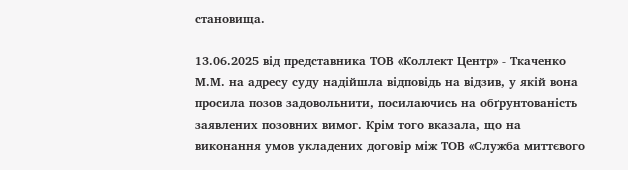становища.

13.06.2025 від представника ТОВ «Коллект Центр» - Ткаченко М.М. на адресу суду надійшла відповідь на відзив, у якій вона просила позов задовольнити, посилаючись на обґрунтованість заявлених позовних вимог. Крім того вказала, що на виконання умов укладених договір між ТОВ «Служба миттєвого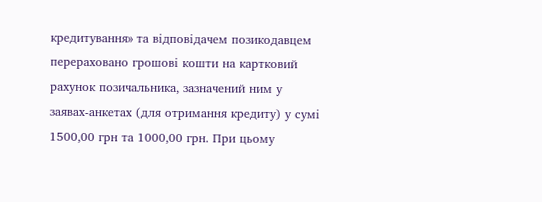кредитування» та відповідачем позикодавцем перераховано грошові кошти на картковий рахунок позичальника, зазначений ним у заявах-анкетах (для отримання кредиту) у сумі 1500,00 грн та 1000,00 грн. При цьому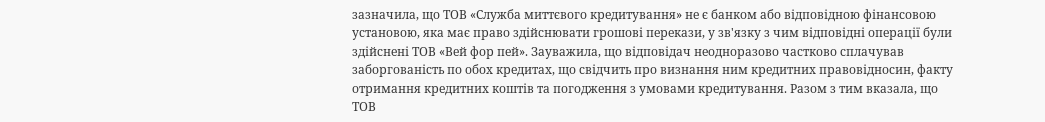зазначила, що ТОВ «Служба миттєвого кредитування» не є банком або відповідною фінансовою установою, яка має право здійснювати грошові перекази, у зв'язку з чим відповідні операції були здійснені ТОВ «Вей фор пей». Зауважила, що відповідач неодноразово частково сплачував заборгованість по обох кредитах, що свідчить про визнання ним кредитних правовідносин, факту отримання кредитних коштів та погодження з умовами кредитування. Разом з тим вказала, що ТОВ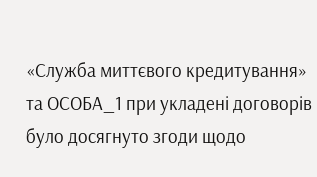«Служба миттєвого кредитування» та ОСОБА_1 при укладені договорів було досягнуто згоди щодо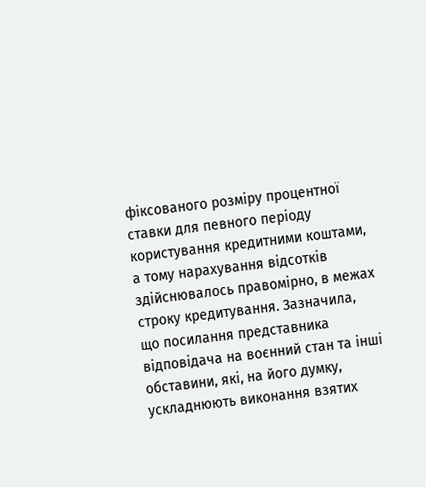фіксованого розміру процентної ставки для певного періоду користування кредитними коштами, а тому нарахування відсотків здійснювалось правомірно, в межах строку кредитування. Зазначила, що посилання представника відповідача на воєнний стан та інші обставини, які, на його думку, ускладнюють виконання взятих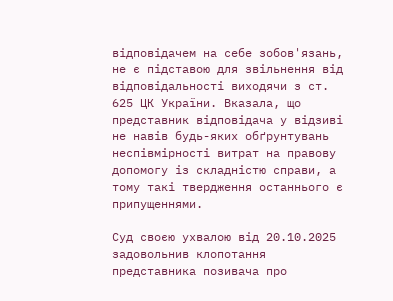відповідачем на себе зобов'язань, не є підставою для звільнення від відповідальності виходячи з ст. 625 ЦК України. Вказала, що представник відповідача у відзиві не навів будь-яких обґрунтувань неспівмірності витрат на правову допомогу із складністю справи, а тому такі твердження останнього є припущеннями.

Суд своєю ухвалою від 20.10.2025 задовольнив клопотання представника позивача про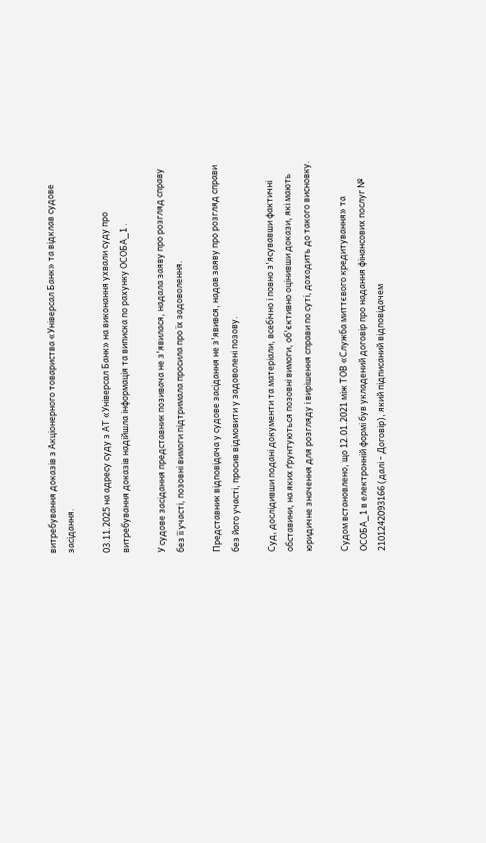витребування доказів з Акціонерного товариства «Універсал Банк» та відклав судове засідання.

03.11.2025 на адресу суду з АТ «Універсал Банк» на виконання ухвали суду про витребування доказів надійшла інформація та виписка по рахунку ОСОБА_1 .

У судове засідання представник позивача не з'явилася, надала заяву про розгляд справу без її участі, позовні вимоги підтримала просила про їх задоволення.

Представник відповідача у судове засідання не з'явився, надав заяву про розгляд справи без його участі, просив відмовити у задоволені позову.

Суд, дослідивши подані документи та матеріали, всебічно і повно з'ясувавши фактичні обставини, на яких ґрунтуються позовні вимоги, об'єктивно оцінивши докази, які мають юридичне значення для розгляду і вирішення справи по суті, доходить до такого висновку.

Судом встановлено, що 12.01.2021 між ТОВ «Служба миттєвого кредитування» та ОСОБА_1 в електронній формі був укладений договір про надання фінансових послуг № 2101242093166 (далі - Договір), який підписаний відповідачем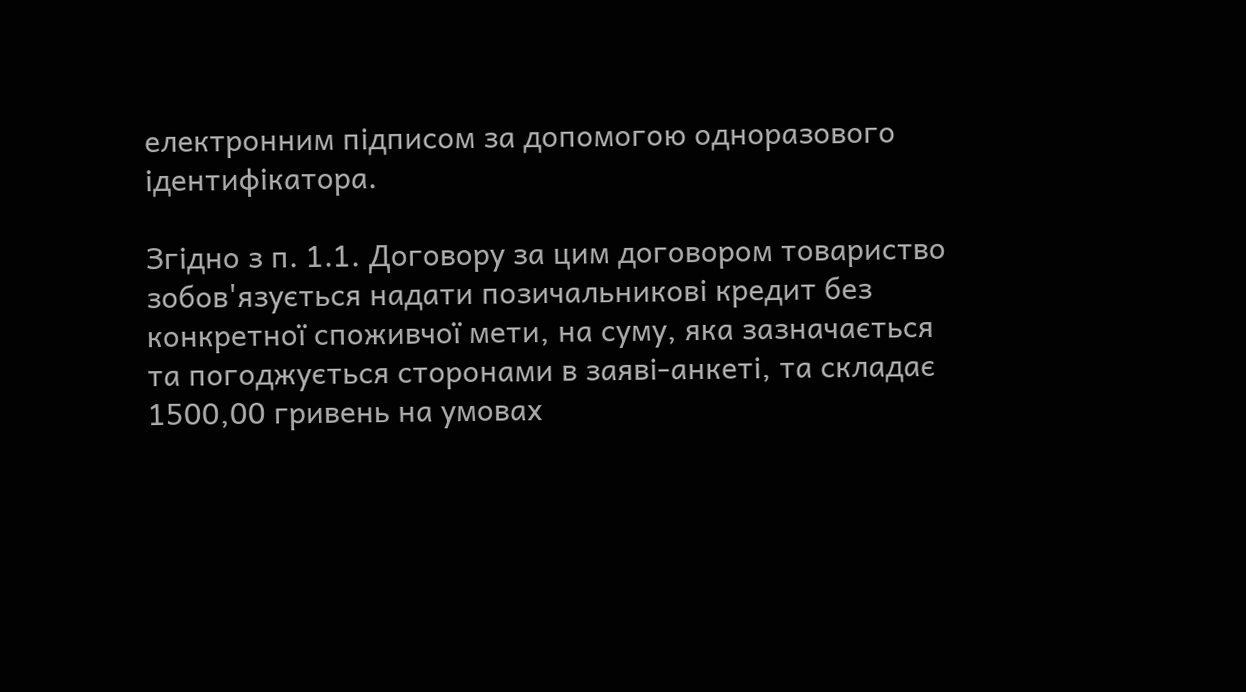електронним підписом за допомогою одноразового ідентифікатора.

Згідно з п. 1.1. Договору за цим договором товариство зобов'язується надати позичальникові кредит без конкретної споживчої мети, на суму, яка зазначається та погоджується сторонами в заяві-анкеті, та складає 1500,00 гривень на умовах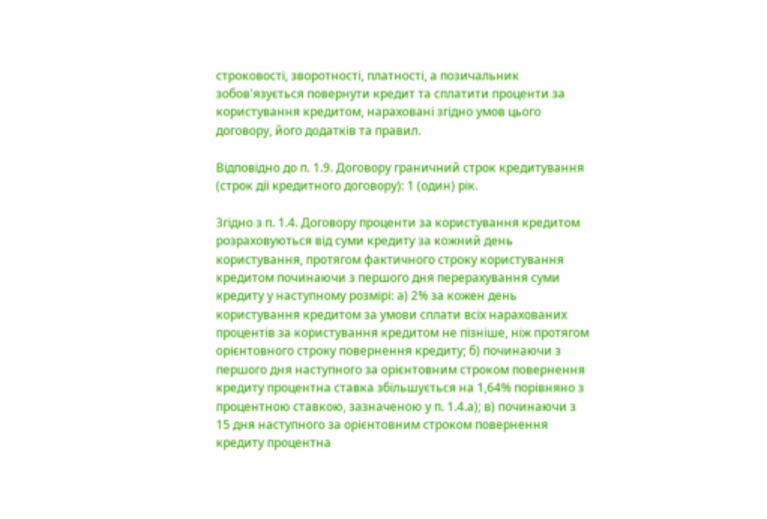строковості, зворотності, платності, а позичальник зобов'язується повернути кредит та сплатити проценти за користування кредитом, нараховані згідно умов цього договору, його додатків та правил.

Відповідно до п. 1.9. Договору граничний строк кредитування (строк дії кредитного договору): 1 (один) рік.

Згідно з п. 1.4. Договору проценти за користування кредитом розраховуються від суми кредиту за кожний день користування, протягом фактичного строку користування кредитом починаючи з першого дня перерахування суми кредиту у наступному розмірі: а) 2% за кожен день користування кредитом за умови сплати всіх нарахованих процентів за користування кредитом не пізніше, ніж протягом орієнтовного строку повернення кредиту; б) починаючи з першого дня наступного за орієнтовним строком повернення кредиту процентна ставка збільшується на 1,64% порівняно з процентною ставкою, зазначеною у п. 1.4.а); в) починаючи з 15 дня наступного за орієнтовним строком повернення кредиту процентна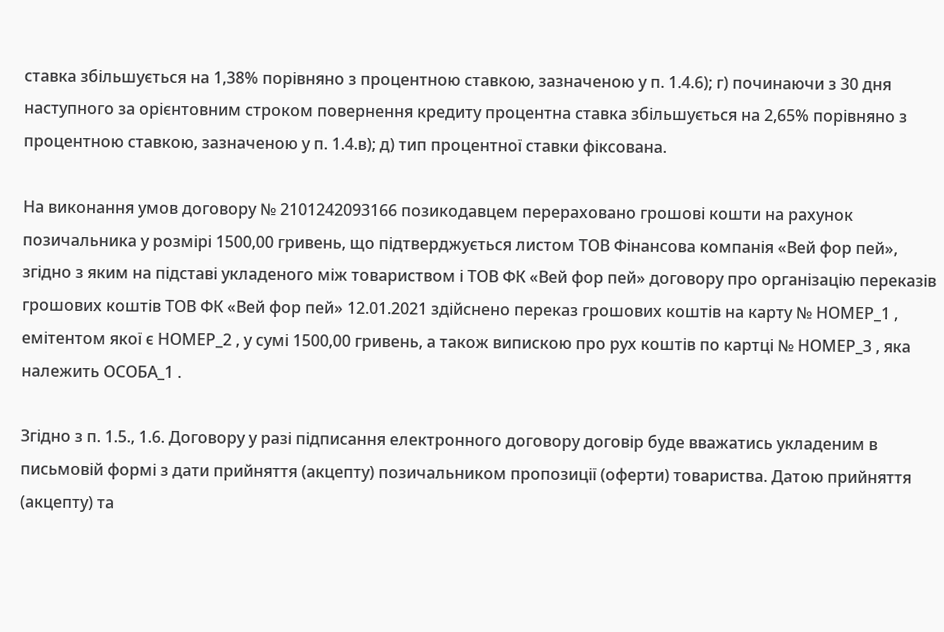ставка збільшується на 1,38% порівняно з процентною ставкою, зазначеною у п. 1.4.6); г) починаючи з 30 дня наступного за орієнтовним строком повернення кредиту процентна ставка збільшується на 2,65% порівняно з процентною ставкою, зазначеною у п. 1.4.в); д) тип процентної ставки фіксована.

На виконання умов договору № 2101242093166 позикодавцем перераховано грошові кошти на рахунок позичальника у розмірі 1500,00 гривень, що підтверджується листом ТОВ Фінансова компанія «Вей фор пей», згідно з яким на підставі укладеного між товариством і ТОВ ФК «Вей фор пей» договору про організацію переказів грошових коштів ТОВ ФК «Вей фор пей» 12.01.2021 здійснено переказ грошових коштів на карту № НОМЕР_1 , емітентом якої є НОМЕР_2 , у сумі 1500,00 гривень, а також випискою про рух коштів по картці № НОМЕР_3 , яка належить ОСОБА_1 .

Згідно з п. 1.5., 1.6. Договору у разі підписання електронного договору договір буде вважатись укладеним в письмовій формі з дати прийняття (акцепту) позичальником пропозиції (оферти) товариства. Датою прийняття (акцепту) та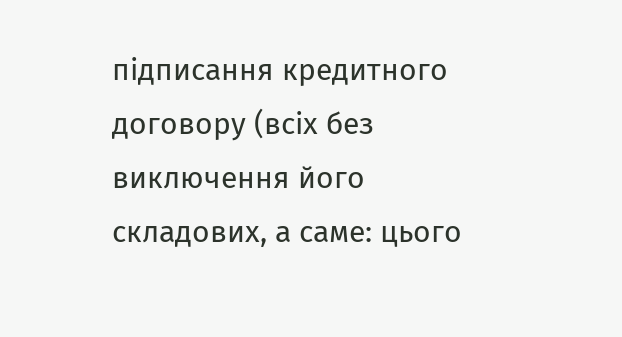підписання кредитного договору (всіх без виключення його складових, а саме: цього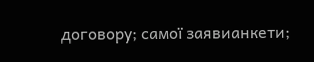договору; самої заявианкети;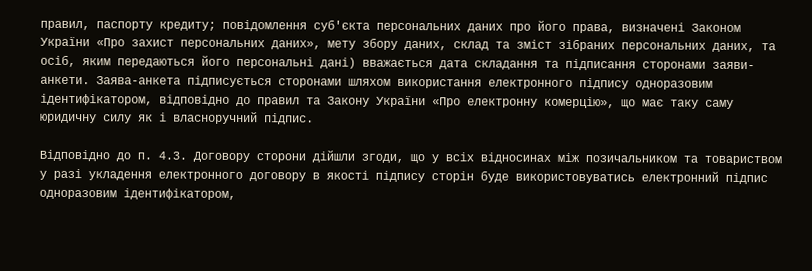правил, паспорту кредиту; повідомлення суб'єкта персональних даних про його права, визначені Законом України «Про захист персональних даних», мету збору даних, склад та зміст зібраних персональних даних, та осіб, яким передаються його персональні дані) вважається дата складання та підписання сторонами заяви-анкети. Заява-анкета підписується сторонами шляхом використання електронного підпису одноразовим ідентифікатором, відповідно до правил та Закону України «Про електронну комерцію», що має таку саму юридичну силу як і власноручний підпис.

Відповідно до п. 4.3. Договору сторони дійшли згоди, що у всіх відносинах між позичальником та товариством у разі укладення електронного договору в якості підпису сторін буде використовуватись електронний підпис одноразовим ідентифікатором,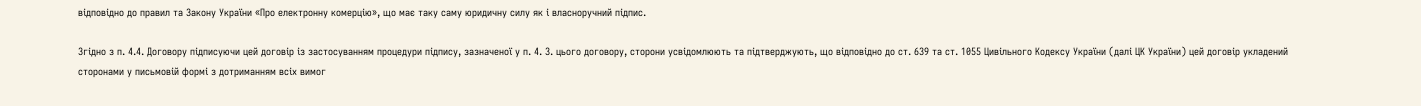відповідно до правил та Закону України «Про електронну комерцію», що має таку саму юридичну силу як і власноручний підпис.

Згідно з п. 4.4. Договору підписуючи цей договір із застосуванням процедури підпису, зазначеної у п. 4. 3. цього договору, сторони усвідомлюють та підтверджують, що відповідно до ст. 639 та ст. 1055 Цивільного Кодексу України (далі ЦК України) цей договір укладений сторонами у письмовій формі з дотриманням всіх вимог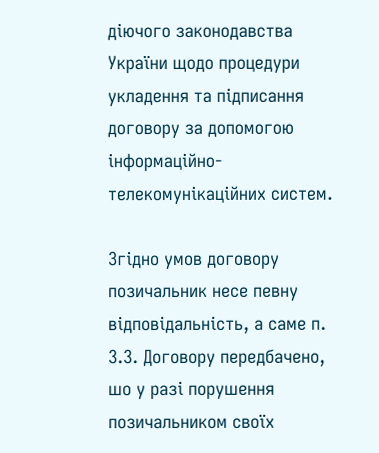діючого законодавства України щодо процедури укладення та підписання договору за допомогою інформаційно-телекомунікаційних систем.

Згідно умов договору позичальник несе певну відповідальність, а саме п. 3.3. Договору передбачено, шо у разі порушення позичальником своїх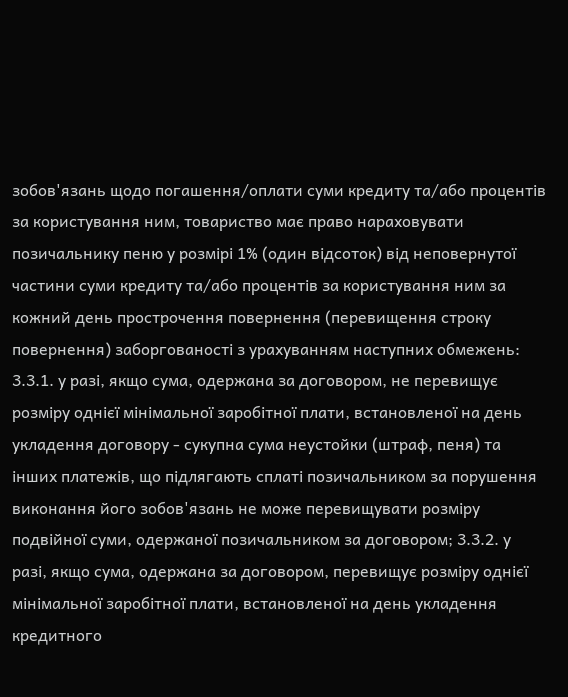зобов'язань щодо погашення/оплати суми кредиту та/або процентів за користування ним, товариство має право нараховувати позичальнику пеню у розмірі 1% (один відсоток) від неповернутої частини суми кредиту та/або процентів за користування ним за кожний день прострочення повернення (перевищення строку повернення) заборгованості з урахуванням наступних обмежень: 3.3.1. у разі, якщо сума, одержана за договором, не перевищує розміру однієї мінімальної заробітної плати, встановленої на день укладення договору - сукупна сума неустойки (штраф, пеня) та інших платежів, що підлягають сплаті позичальником за порушення виконання його зобов'язань не може перевищувати розміру подвійної суми, одержаної позичальником за договором; 3.3.2. у разі, якщо сума, одержана за договором, перевищує розміру однієї мінімальної заробітної плати, встановленої на день укладення кредитного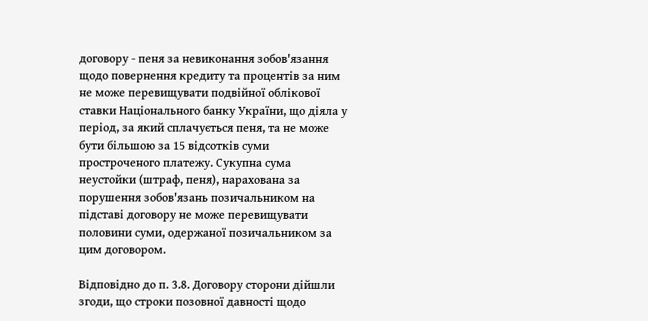договору - пеня за невиконання зобов'язання щодо повернення кредиту та процентів за ним не може перевищувати подвійної облікової ставки Національного банку України, що діяла у період, за який сплачується пеня, та не може бути більшою за 15 відсотків суми простроченого платежу. Сукупна сума неустойки (штраф, пеня), нарахована за порушення зобов'язань позичальником на підставі договору не може перевищувати половини суми, одержаної позичальником за цим договором.

Відповідно до п. 3.8. Договору сторони дійшли згоди, що строки позовної давності щодо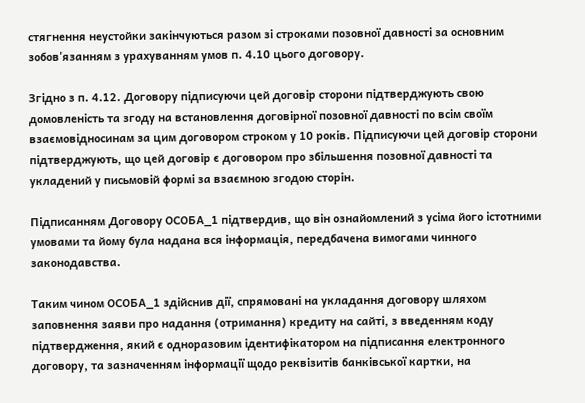стягнення неустойки закінчуються разом зі строками позовної давності за основним зобов'язанням з урахуванням умов п. 4.10 цього договору.

Згідно з п. 4.12. Договору підписуючи цей договір сторони підтверджують свою домовленість та згоду на встановлення договірної позовної давності по всім своїм взаємовідносинам за цим договором строком у 10 років. Підписуючи цей договір сторони підтверджують, що цей договір є договором про збільшення позовної давності та укладений у письмовій формі за взаємною згодою сторін.

Підписанням Договору ОСОБА_1 підтвердив, що він ознайомлений з усіма його істотними умовами та йому була надана вся інформація, передбачена вимогами чинного законодавства.

Таким чином ОСОБА_1 здійснив дії, спрямовані на укладання договору шляхом заповнення заяви про надання (отримання) кредиту на сайті, з введенням коду підтвердження, який є одноразовим ідентифікатором на підписання електронного договору, та зазначенням інформації щодо реквізитів банківської картки, на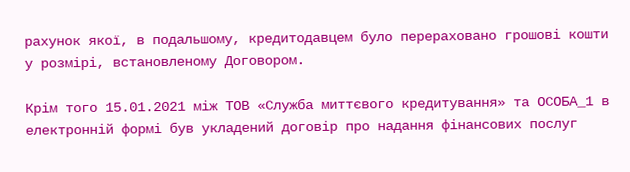рахунок якої, в подальшому, кредитодавцем було перераховано грошові кошти у розмірі, встановленому Договором.

Крім того 15.01.2021 між ТОВ «Служба миттєвого кредитування» та ОСОБА_1 в електронній формі був укладений договір про надання фінансових послуг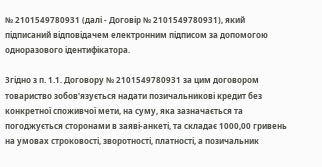№ 2101549780931 (далі - Договір № 2101549780931), який підписаний відповідачем електронним підписом за допомогою одноразового ідентифікатора.

Згідно з п. 1.1. Договору № 2101549780931 за цим договором товариство зобов'язується надати позичальникові кредит без конкретної споживчої мети, на суму, яка зазначається та погоджується сторонами в заяві-анкеті, та складає 1000,00 гривень на умовах строковості, зворотності, платності, а позичальник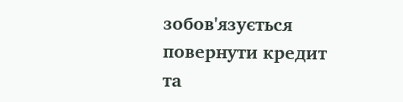зобов'язується повернути кредит та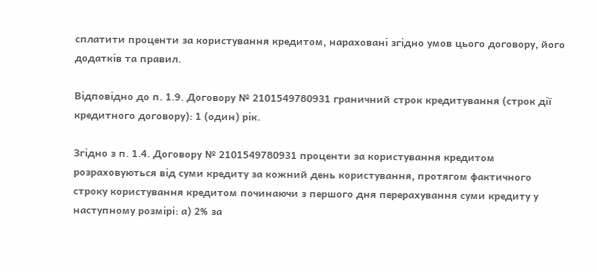сплатити проценти за користування кредитом, нараховані згідно умов цього договору, його додатків та правил.

Відповідно до п. 1.9. Договору № 2101549780931 граничний строк кредитування (строк дії кредитного договору): 1 (один) рік.

Згідно з п. 1.4. Договору № 2101549780931 проценти за користування кредитом розраховуються від суми кредиту за кожний день користування, протягом фактичного строку користування кредитом починаючи з першого дня перерахування суми кредиту у наступному розмірі: а) 2% за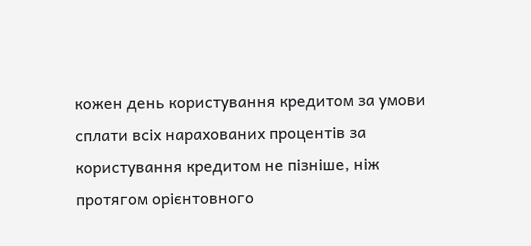кожен день користування кредитом за умови сплати всіх нарахованих процентів за користування кредитом не пізніше, ніж протягом орієнтовного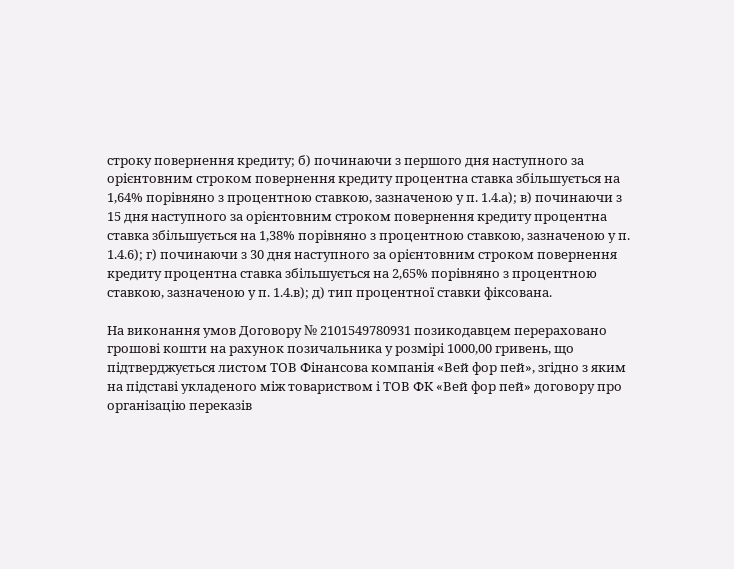строку повернення кредиту; б) починаючи з першого дня наступного за орієнтовним строком повернення кредиту процентна ставка збільшується на 1,64% порівняно з процентною ставкою, зазначеною у п. 1.4.а); в) починаючи з 15 дня наступного за орієнтовним строком повернення кредиту процентна ставка збільшується на 1,38% порівняно з процентною ставкою, зазначеною у п. 1.4.6); г) починаючи з 30 дня наступного за орієнтовним строком повернення кредиту процентна ставка збільшується на 2,65% порівняно з процентною ставкою, зазначеною у п. 1.4.в); д) тип процентної ставки фіксована.

На виконання умов Договору № 2101549780931 позикодавцем перераховано грошові кошти на рахунок позичальника у розмірі 1000,00 гривень, що підтверджується листом ТОВ Фінансова компанія «Вей фор пей», згідно з яким на підставі укладеного між товариством і ТОВ ФК «Вей фор пей» договору про організацію переказів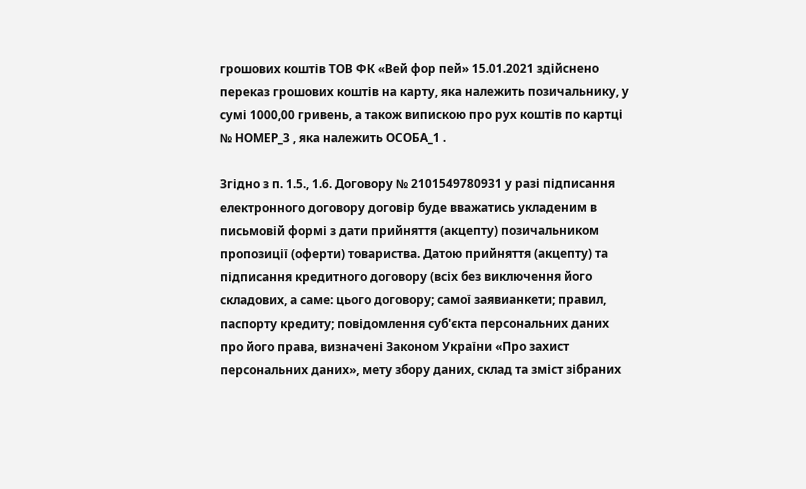грошових коштів ТОВ ФК «Вей фор пей» 15.01.2021 здійснено переказ грошових коштів на карту, яка належить позичальнику, у сумі 1000,00 гривень, а також випискою про рух коштів по картці № НОМЕР_3 , яка належить ОСОБА_1 .

Згідно з п. 1.5., 1.6. Договору № 2101549780931 у разі підписання електронного договору договір буде вважатись укладеним в письмовій формі з дати прийняття (акцепту) позичальником пропозиції (оферти) товариства. Датою прийняття (акцепту) та підписання кредитного договору (всіх без виключення його складових, а саме: цього договору; самої заявианкети; правил, паспорту кредиту; повідомлення суб'єкта персональних даних про його права, визначені Законом України «Про захист персональних даних», мету збору даних, склад та зміст зібраних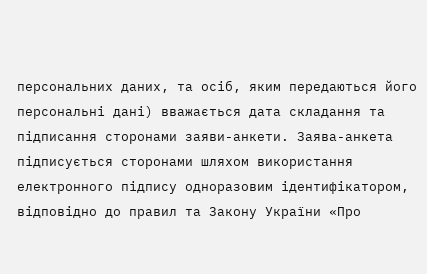персональних даних, та осіб, яким передаються його персональні дані) вважається дата складання та підписання сторонами заяви-анкети. Заява-анкета підписується сторонами шляхом використання електронного підпису одноразовим ідентифікатором, відповідно до правил та Закону України «Про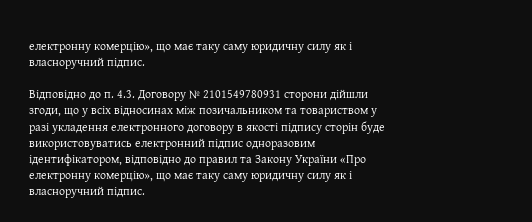електронну комерцію», що має таку саму юридичну силу як і власноручний підпис.

Відповідно до п. 4.3. Договору № 2101549780931 сторони дійшли згоди, що у всіх відносинах між позичальником та товариством у разі укладення електронного договору в якості підпису сторін буде використовуватись електронний підпис одноразовим ідентифікатором, відповідно до правил та Закону України «Про електронну комерцію», що має таку саму юридичну силу як і власноручний підпис.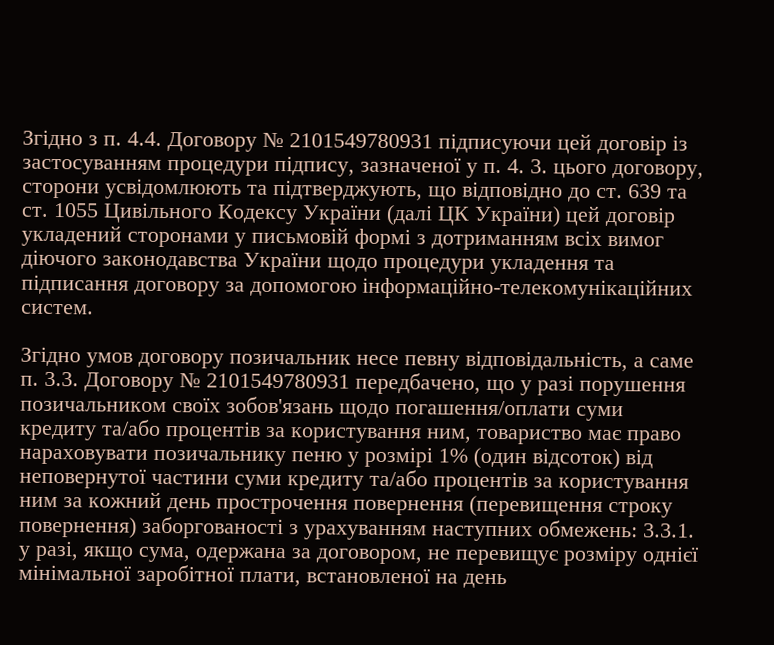Згідно з п. 4.4. Договору № 2101549780931 підписуючи цей договір із застосуванням процедури підпису, зазначеної у п. 4. 3. цього договору, сторони усвідомлюють та підтверджують, що відповідно до ст. 639 та ст. 1055 Цивільного Кодексу України (далі ЦК України) цей договір укладений сторонами у письмовій формі з дотриманням всіх вимог діючого законодавства України щодо процедури укладення та підписання договору за допомогою інформаційно-телекомунікаційних систем.

Згідно умов договору позичальник несе певну відповідальність, а саме п. 3.3. Договору № 2101549780931 передбачено, що у разі порушення позичальником своїх зобов'язань щодо погашення/оплати суми кредиту та/або процентів за користування ним, товариство має право нараховувати позичальнику пеню у розмірі 1% (один відсоток) від неповернутої частини суми кредиту та/або процентів за користування ним за кожний день прострочення повернення (перевищення строку повернення) заборгованості з урахуванням наступних обмежень: 3.3.1. у разі, якщо сума, одержана за договором, не перевищує розміру однієї мінімальної заробітної плати, встановленої на день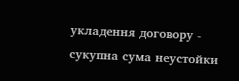укладення договору - сукупна сума неустойки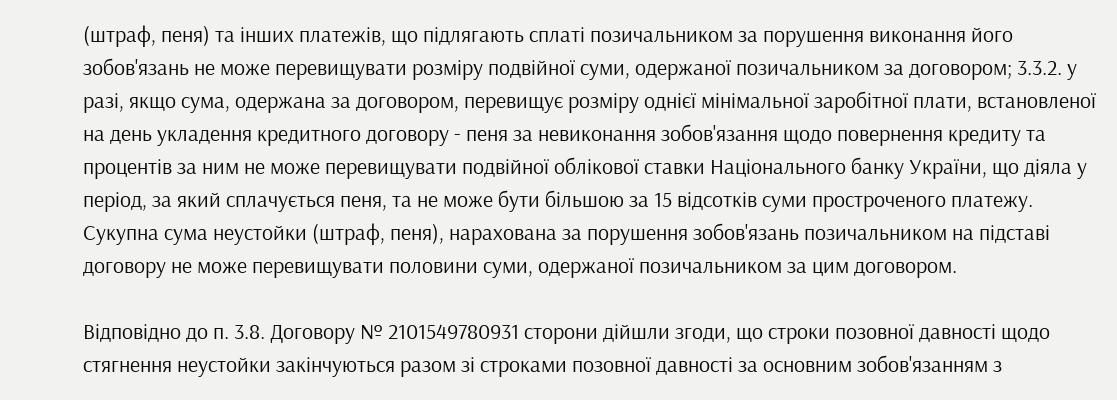(штраф, пеня) та інших платежів, що підлягають сплаті позичальником за порушення виконання його зобов'язань не може перевищувати розміру подвійної суми, одержаної позичальником за договором; 3.3.2. у разі, якщо сума, одержана за договором, перевищує розміру однієї мінімальної заробітної плати, встановленої на день укладення кредитного договору - пеня за невиконання зобов'язання щодо повернення кредиту та процентів за ним не може перевищувати подвійної облікової ставки Національного банку України, що діяла у період, за який сплачується пеня, та не може бути більшою за 15 відсотків суми простроченого платежу. Сукупна сума неустойки (штраф, пеня), нарахована за порушення зобов'язань позичальником на підставі договору не може перевищувати половини суми, одержаної позичальником за цим договором.

Відповідно до п. 3.8. Договору № 2101549780931 сторони дійшли згоди, що строки позовної давності щодо стягнення неустойки закінчуються разом зі строками позовної давності за основним зобов'язанням з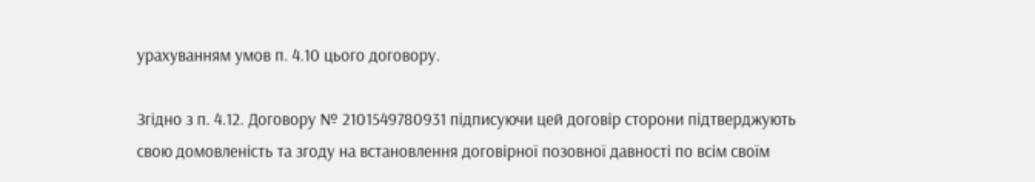урахуванням умов п. 4.10 цього договору.

Згідно з п. 4.12. Договору № 2101549780931 підписуючи цей договір сторони підтверджують свою домовленість та згоду на встановлення договірної позовної давності по всім своїм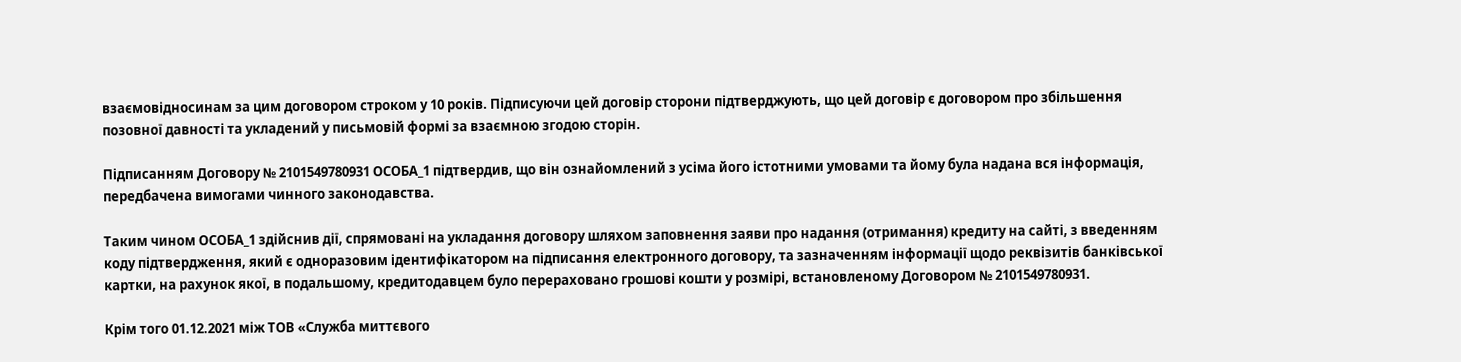взаємовідносинам за цим договором строком у 10 років. Підписуючи цей договір сторони підтверджують, що цей договір є договором про збільшення позовної давності та укладений у письмовій формі за взаємною згодою сторін.

Підписанням Договору № 2101549780931 ОСОБА_1 підтвердив, що він ознайомлений з усіма його істотними умовами та йому була надана вся інформація, передбачена вимогами чинного законодавства.

Таким чином ОСОБА_1 здійснив дії, спрямовані на укладання договору шляхом заповнення заяви про надання (отримання) кредиту на сайті, з введенням коду підтвердження, який є одноразовим ідентифікатором на підписання електронного договору, та зазначенням інформації щодо реквізитів банківської картки, на рахунок якої, в подальшому, кредитодавцем було перераховано грошові кошти у розмірі, встановленому Договором № 2101549780931.

Крім того 01.12.2021 між ТОВ «Служба миттєвого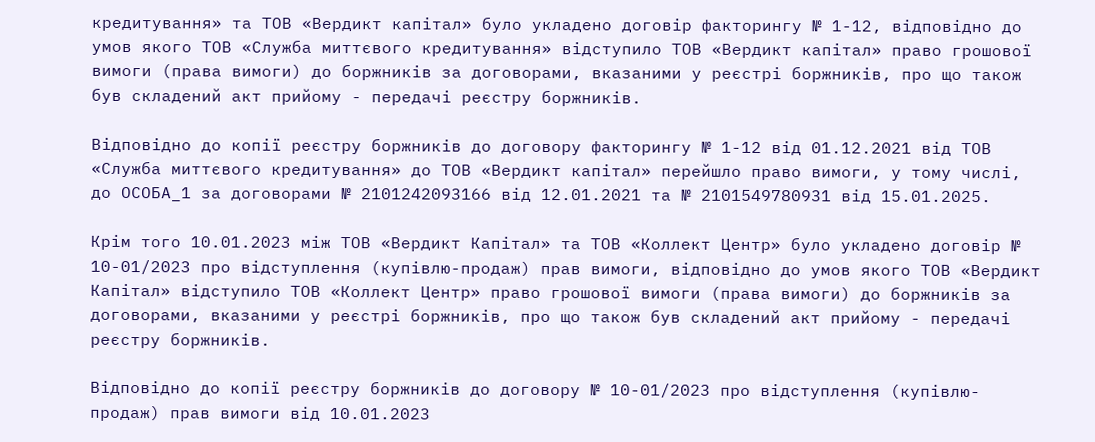кредитування» та ТОВ «Вердикт капітал» було укладено договір факторингу № 1-12, відповідно до умов якого ТОВ «Служба миттєвого кредитування» відступило ТОВ «Вердикт капітал» право грошової вимоги (права вимоги) до боржників за договорами, вказаними у реєстрі боржників, про що також був складений акт прийому - передачі реєстру боржників.

Відповідно до копії реєстру боржників до договору факторингу № 1-12 від 01.12.2021 від ТОВ «Служба миттєвого кредитування» до ТОВ «Вердикт капітал» перейшло право вимоги, у тому числі, до ОСОБА_1 за договорами № 2101242093166 від 12.01.2021 та № 2101549780931 від 15.01.2025.

Крім того 10.01.2023 між ТОВ «Вердикт Капітал» та ТОВ «Коллект Центр» було укладено договір № 10-01/2023 про відступлення (купівлю-продаж) прав вимоги, відповідно до умов якого ТОВ «Вердикт Капітал» відступило ТОВ «Коллект Центр» право грошової вимоги (права вимоги) до боржників за договорами, вказаними у реєстрі боржників, про що також був складений акт прийому - передачі реєстру боржників.

Відповідно до копії реєстру боржників до договору № 10-01/2023 про відступлення (купівлю-продаж) прав вимоги від 10.01.2023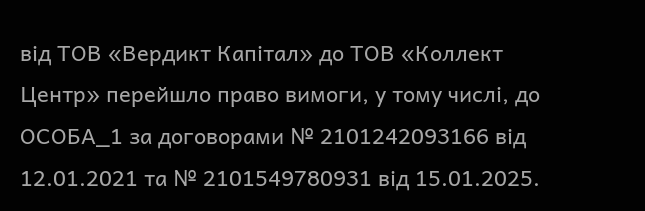від ТОВ «Вердикт Капітал» до ТОВ «Коллект Центр» перейшло право вимоги, у тому числі, до ОСОБА_1 за договорами № 2101242093166 від 12.01.2021 та № 2101549780931 від 15.01.2025.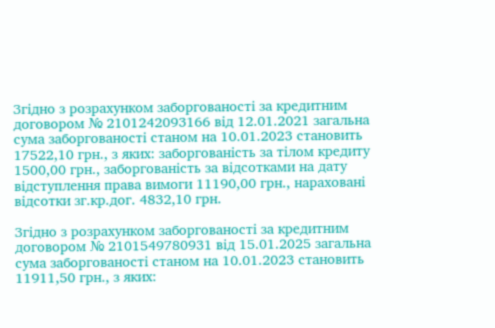Згідно з розрахунком заборгованості за кредитним договором № 2101242093166 від 12.01.2021 загальна сума заборгованості станом на 10.01.2023 становить 17522,10 грн., з яких: заборгованість за тілом кредиту 1500,00 грн., заборгованість за відсотками на дату відступлення права вимоги 11190,00 грн., нараховані відсотки зг.кр.дог. 4832,10 грн.

Згідно з розрахунком заборгованості за кредитним договором № 2101549780931 від 15.01.2025 загальна сума заборгованості станом на 10.01.2023 становить 11911,50 грн., з яких: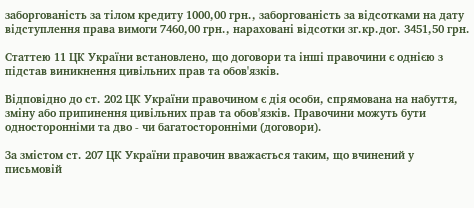заборгованість за тілом кредиту 1000,00 грн., заборгованість за відсотками на дату відступлення права вимоги 7460,00 грн., нараховані відсотки зг.кр.дог. 3451,50 грн.

Статтею 11 ЦК України встановлено, що договори та інші правочини є однією з підстав виникнення цивільних прав та обов'язків.

Відповідно до ст. 202 ЦК України правочином є дія особи, спрямована на набуття, зміну або припинення цивільних прав та обов'язків. Правочини можуть бути односторонніми та дво - чи багатосторонніми (договори).

За змістом ст. 207 ЦК України правочин вважається таким, що вчинений у письмовій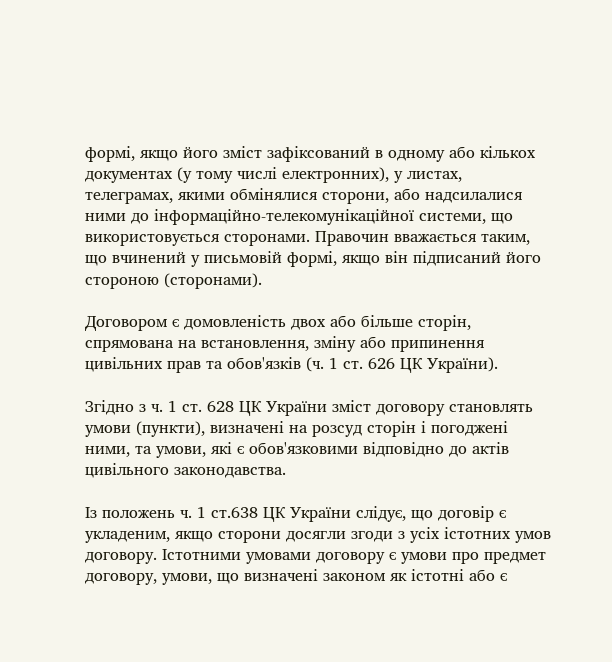формі, якщо його зміст зафіксований в одному або кількох документах (у тому числі електронних), у листах, телеграмах, якими обмінялися сторони, або надсилалися ними до інформаційно-телекомунікаційної системи, що використовується сторонами. Правочин вважається таким, що вчинений у письмовій формі, якщо він підписаний його стороною (сторонами).

Договором є домовленість двох або більше сторін, спрямована на встановлення, зміну або припинення цивільних прав та обов'язків (ч. 1 ст. 626 ЦК України).

Згідно з ч. 1 ст. 628 ЦК України зміст договору становлять умови (пункти), визначені на розсуд сторін і погоджені ними, та умови, які є обов'язковими відповідно до актів цивільного законодавства.

Із положень ч. 1 ст.638 ЦК України слідує, що договір є укладеним, якщо сторони досягли згоди з усіх істотних умов договору. Істотними умовами договору є умови про предмет договору, умови, що визначені законом як істотні або є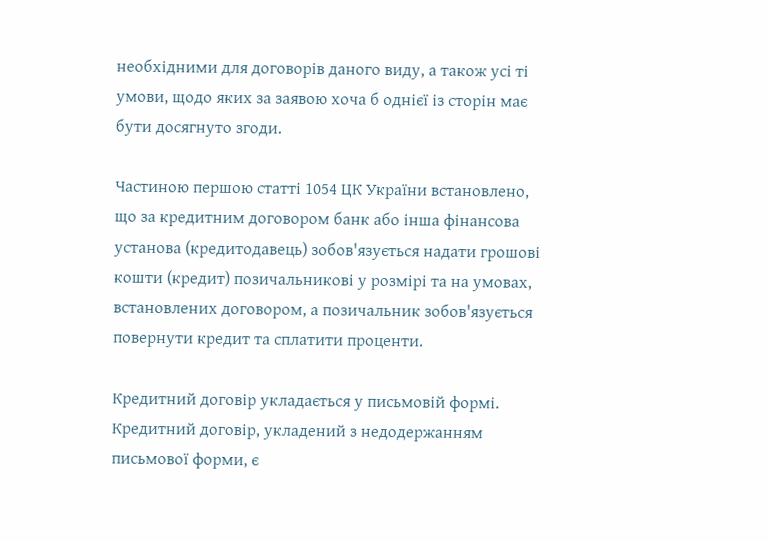необхідними для договорів даного виду, а також усі ті умови, щодо яких за заявою хоча б однієї із сторін має бути досягнуто згоди.

Частиною першою статті 1054 ЦК України встановлено, що за кредитним договором банк або інша фінансова установа (кредитодавець) зобов'язується надати грошові кошти (кредит) позичальникові у розмірі та на умовах, встановлених договором, а позичальник зобов'язується повернути кредит та сплатити проценти.

Кредитний договір укладається у письмовій формі. Кредитний договір, укладений з недодержанням письмової форми, є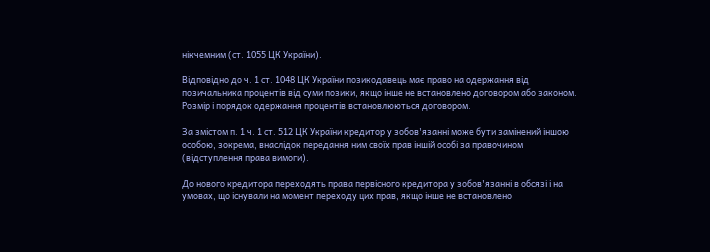нікчемним (ст. 1055 ЦК України).

Відповідно до ч. 1 ст. 1048 ЦК України позикодавець має право на одержання від позичальника процентів від суми позики, якщо інше не встановлено договором або законом. Розмір і порядок одержання процентів встановлюються договором.

За змістом п. 1 ч. 1 ст. 512 ЦК України кредитор у зобов'язанні може бути замінений іншою особою, зокрема, внаслідок передання ним своїх прав іншій особі за правочином (відступлення права вимоги).

До нового кредитора переходять права первісного кредитора у зобов'язанні в обсязі і на умовах, що існували на момент переходу цих прав, якщо інше не встановлено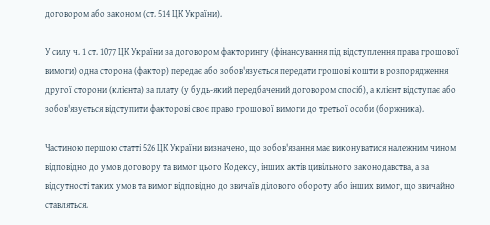договором або законом (ст. 514 ЦК України).

У силу ч. 1 ст. 1077 ЦК України за договором факторингу (фінансування під відступлення права грошової вимоги) одна сторона (фактор) передає або зобов'язується передати грошові кошти в розпорядження другої сторони (клієнта) за плату (у будь-який передбачений договором спосіб), а клієнт відступає або зобов'язується відступити факторові своє право грошової вимоги до третьої особи (боржника).

Частиною першою статті 526 ЦК України визначено, що зобов'язання має виконуватися належним чином відповідно до умов договору та вимог цього Кодексу, інших актів цивільного законодавства, а за відсутності таких умов та вимог відповідно до звичаїв ділового обороту або інших вимог, що звичайно ставляться.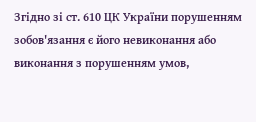Згідно зі ст. 610 ЦК України порушенням зобов'язання є його невиконання або виконання з порушенням умов,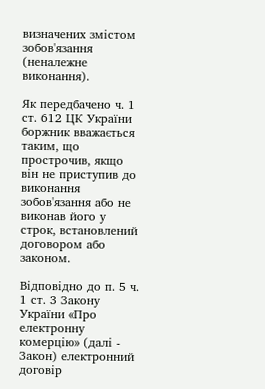визначених змістом зобов'язання (неналежне виконання).

Як передбачено ч. 1 ст. 612 ЦК України боржник вважається таким, що прострочив, якщо він не приступив до виконання зобов'язання або не виконав його у строк, встановлений договором або законом.

Відповідно до п. 5 ч. 1 ст. 3 Закону України «Про електронну комерцію» (далі - Закон) електронний договір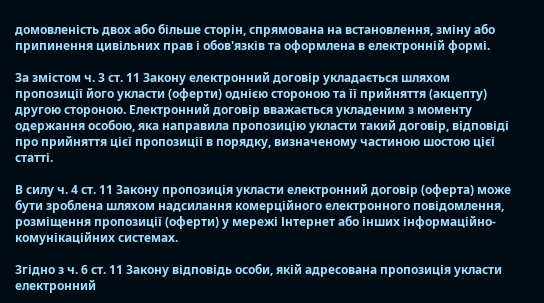домовленість двох або більше сторін, спрямована на встановлення, зміну або припинення цивільних прав і обов'язків та оформлена в електронній формі.

За змістом ч. 3 ст. 11 Закону електронний договір укладається шляхом пропозиції його укласти (оферти) однією стороною та її прийняття (акцепту) другою стороною. Електронний договір вважається укладеним з моменту одержання особою, яка направила пропозицію укласти такий договір, відповіді про прийняття цієї пропозиції в порядку, визначеному частиною шостою цієї статті.

В силу ч. 4 ст. 11 Закону пропозиція укласти електронний договір (оферта) може бути зроблена шляхом надсилання комерційного електронного повідомлення, розміщення пропозиції (оферти) у мережі Інтернет або інших інформаційно-комунікаційних системах.

Згідно з ч. 6 ст. 11 Закону відповідь особи, якій адресована пропозиція укласти електронний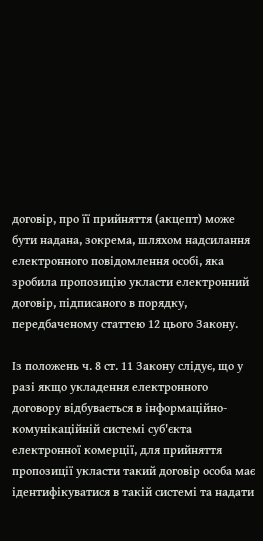договір, про її прийняття (акцепт) може бути надана, зокрема, шляхом надсилання електронного повідомлення особі, яка зробила пропозицію укласти електронний договір, підписаного в порядку, передбаченому статтею 12 цього Закону.

Із положень ч. 8 ст. 11 Закону слідує, що у разі якщо укладення електронного договору відбувається в інформаційно-комунікаційній системі суб'єкта електронної комерції, для прийняття пропозиції укласти такий договір особа має ідентифікуватися в такій системі та надати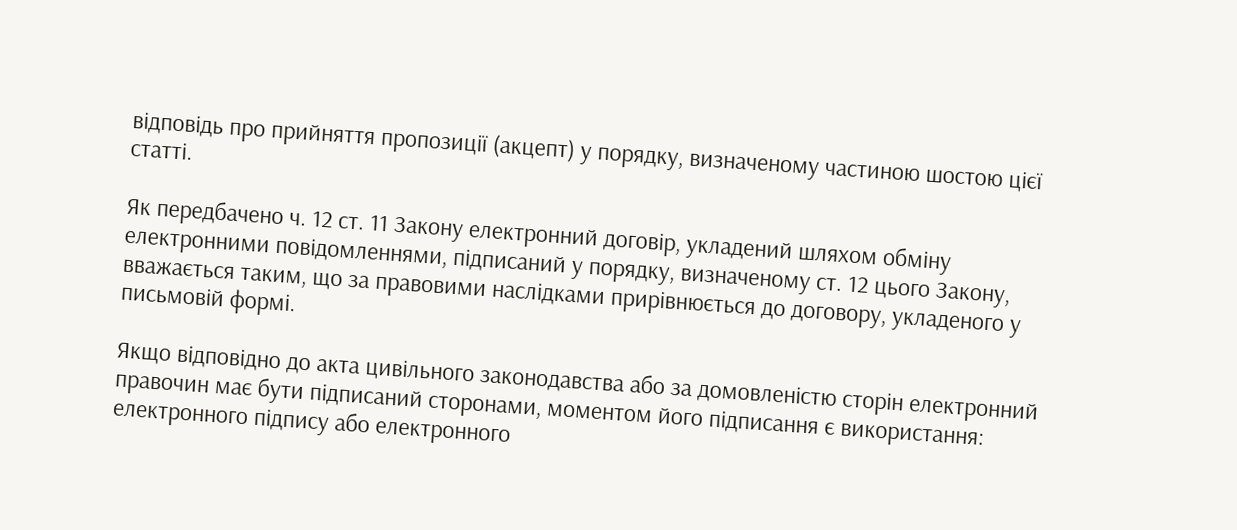відповідь про прийняття пропозиції (акцепт) у порядку, визначеному частиною шостою цієї статті.

Як передбачено ч. 12 ст. 11 Закону електронний договір, укладений шляхом обміну електронними повідомленнями, підписаний у порядку, визначеному ст. 12 цього Закону, вважається таким, що за правовими наслідками прирівнюється до договору, укладеного у письмовій формі.

Якщо відповідно до акта цивільного законодавства або за домовленістю сторін електронний правочин має бути підписаний сторонами, моментом його підписання є використання: електронного підпису або електронного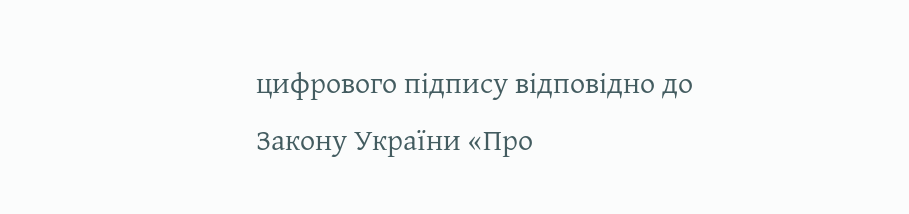цифрового підпису відповідно до Закону України «Про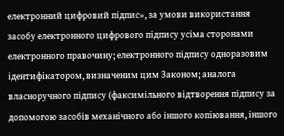електронний цифровий підпис», за умови використання засобу електронного цифрового підпису усіма сторонами електронного правочину; електронного підпису одноразовим ідентифікатором, визначеним цим Законом; аналога власноручного підпису (факсимільного відтворення підпису за допомогою засобів механічного або іншого копіювання, іншого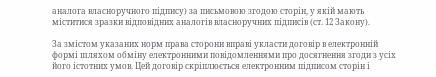аналога власноручного підпису) за письмовою згодою сторін, у якій мають міститися зразки відповідних аналогів власноручних підписів (ст. 12 Закону).

За змістом указаних норм права сторони вправі укласти договір в електронній формі шляхом обміну електронними повідомленнями про досягнення згоди з усіх його істотних умов. Цей договір скріплюється електронним підписом сторін і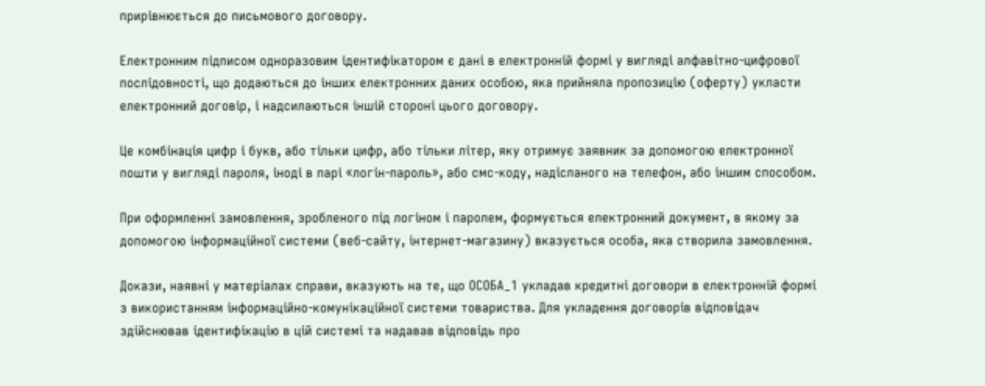прирівнюється до письмового договору.

Електронним підписом одноразовим ідентифікатором є дані в електронній формі у вигляді алфавітно-цифрової послідовності, що додаються до інших електронних даних особою, яка прийняла пропозицію (оферту) укласти електронний договір, і надсилаються іншій стороні цього договору.

Це комбінація цифр і букв, або тільки цифр, або тільки літер, яку отримує заявник за допомогою електронної пошти у вигляді пароля, іноді в парі «логін-пароль», або смс-коду, надісланого на телефон, або іншим способом.

При оформленні замовлення, зробленого під логіном і паролем, формується електронний документ, в якому за допомогою інформаційної системи (веб-сайту, інтернет-магазину) вказується особа, яка створила замовлення.

Докази, наявні у матеріалах справи, вказують на те, що ОСОБА_1 укладав кредитні договори в електронній формі з використанням інформаційно-комунікаційної системи товариства. Для укладення договорів відповідач здійснював ідентифікацію в цій системі та надавав відповідь про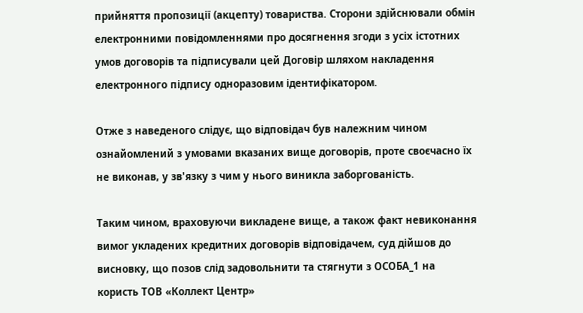прийняття пропозиції (акцепту) товариства. Сторони здійснювали обмін електронними повідомленнями про досягнення згоди з усіх істотних умов договорів та підписували цей Договір шляхом накладення електронного підпису одноразовим ідентифікатором.

Отже з наведеного слідує, що відповідач був належним чином ознайомлений з умовами вказаних вище договорів, проте своєчасно їх не виконав, у зв'язку з чим у нього виникла заборгованість.

Таким чином, враховуючи викладене вище, а також факт невиконання вимог укладених кредитних договорів відповідачем, суд дійшов до висновку, що позов слід задовольнити та стягнути з ОСОБА_1 на користь ТОВ «Коллект Центр»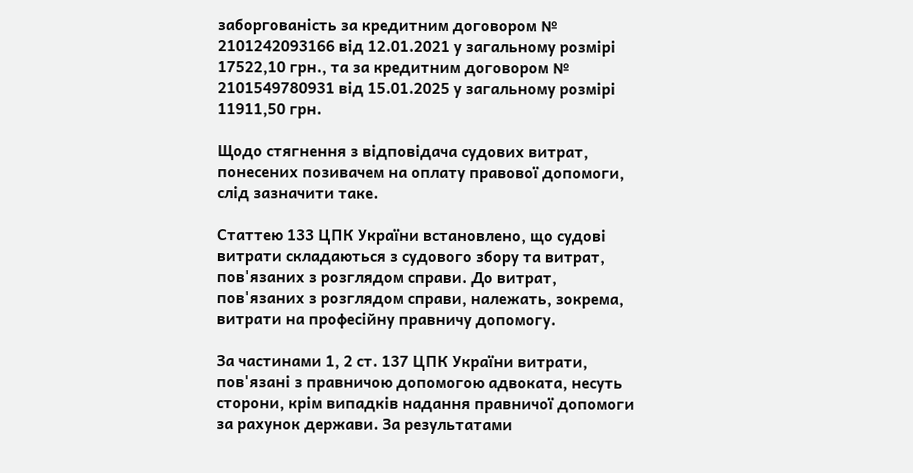заборгованість за кредитним договором № 2101242093166 від 12.01.2021 у загальному розмірі 17522,10 грн., та за кредитним договором № 2101549780931 від 15.01.2025 у загальному розмірі 11911,50 грн.

Щодо стягнення з відповідача судових витрат, понесених позивачем на оплату правової допомоги, слід зазначити таке.

Статтею 133 ЦПК України встановлено, що судові витрати складаються з судового збору та витрат, пов'язаних з розглядом справи. До витрат, пов'язаних з розглядом справи, належать, зокрема, витрати на професійну правничу допомогу.

За частинами 1, 2 ст. 137 ЦПК України витрати, пов'язані з правничою допомогою адвоката, несуть сторони, крім випадків надання правничої допомоги за рахунок держави. За результатами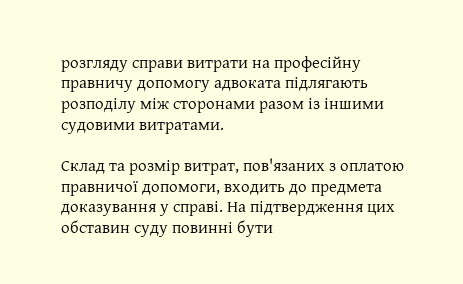розгляду справи витрати на професійну правничу допомогу адвоката підлягають розподілу між сторонами разом із іншими судовими витратами.

Склад та розмір витрат, пов'язаних з оплатою правничої допомоги, входить до предмета доказування у справі. На підтвердження цих обставин суду повинні бути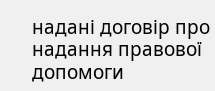надані договір про надання правової допомоги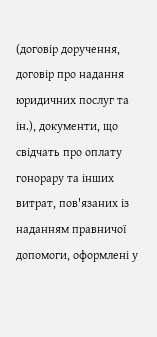(договір доручення, договір про надання юридичних послуг та ін.), документи, що свідчать про оплату гонорару та інших витрат, пов'язаних із наданням правничої допомоги, оформлені у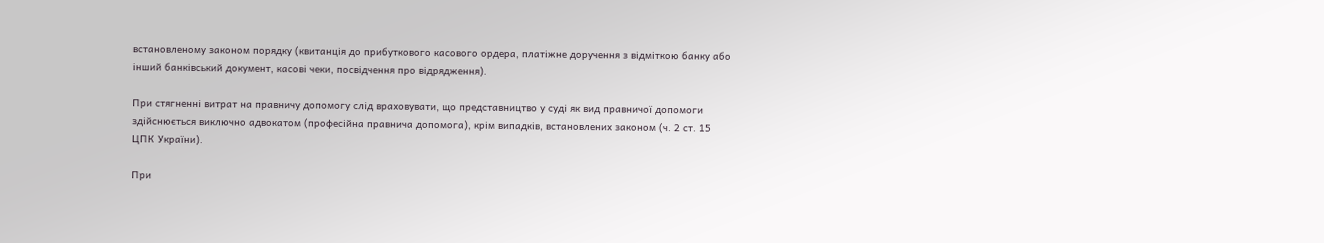встановленому законом порядку (квитанція до прибуткового касового ордера, платіжне доручення з відміткою банку або інший банківський документ, касові чеки, посвідчення про відрядження).

При стягненні витрат на правничу допомогу слід враховувати, що представництво у суді як вид правничої допомоги здійснюється виключно адвокатом (професійна правнича допомога), крім випадків, встановлених законом (ч. 2 ст. 15 ЦПК України).

При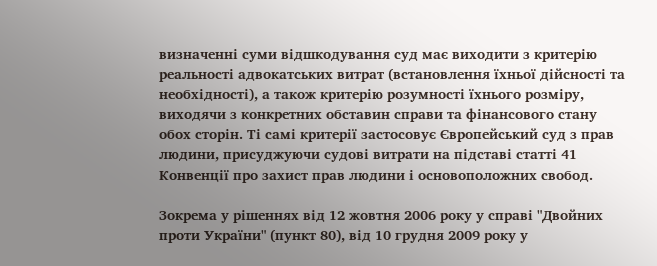визначенні суми відшкодування суд має виходити з критерію реальності адвокатських витрат (встановлення їхньої дійсності та необхідності), а також критерію розумності їхнього розміру, виходячи з конкретних обставин справи та фінансового стану обох сторін. Ті самі критерії застосовує Європейський суд з прав людини, присуджуючи судові витрати на підставі статті 41 Конвенції про захист прав людини і основоположних свобод.

Зокрема у рішеннях від 12 жовтня 2006 року у справі "Двойних проти України" (пункт 80), від 10 грудня 2009 року у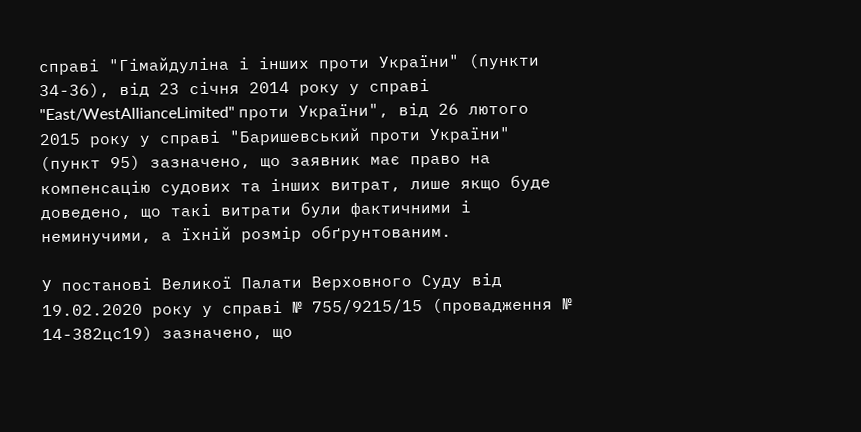справі "Гімайдуліна і інших проти України" (пункти 34-36), від 23 січня 2014 року у справі "East/WestAllianceLimited" проти України", від 26 лютого 2015 року у справі "Баришевський проти України" (пункт 95) зазначено, що заявник має право на компенсацію судових та інших витрат, лише якщо буде доведено, що такі витрати були фактичними і неминучими, а їхній розмір обґрунтованим.

У постанові Великої Палати Верховного Суду від 19.02.2020 року у справі № 755/9215/15 (провадження № 14-382цс19) зазначено, що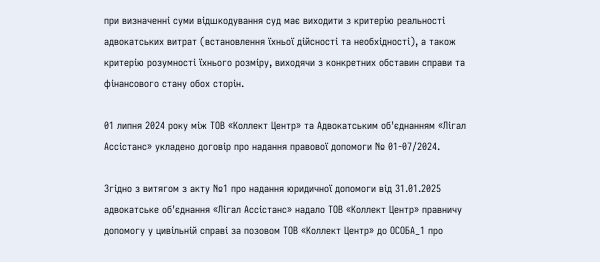при визначенні суми відшкодування суд має виходити з критерію реальності адвокатських витрат (встановлення їхньої дійсності та необхідності), а також критерію розумності їхнього розміру, виходячи з конкретних обставин справи та фінансового стану обох сторін.

01 липня 2024 року між ТОВ «Коллект Центр» та Адвокатським об'єднанням «Лігал Ассістанс» укладено договір про надання правової допомоги № 01-07/2024.

Згідно з витягом з акту №1 про надання юридичної допомоги від 31.01.2025 адвокатське об'єднання «Лігал Ассістанс» надало ТОВ «Коллект Центр» правничу допомогу у цивільній справі за позовом ТОВ «Коллект Центр» до ОСОБА_1 про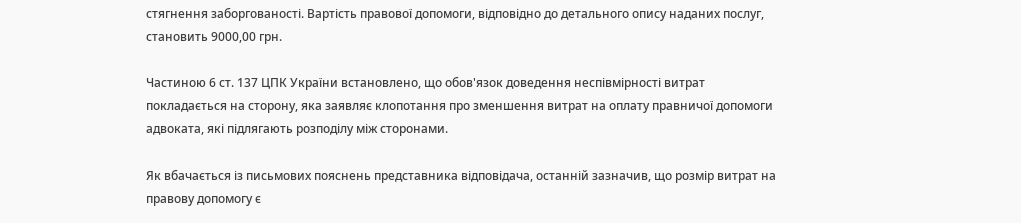стягнення заборгованості. Вартість правової допомоги, відповідно до детального опису наданих послуг, становить 9000,00 грн.

Частиною 6 ст. 137 ЦПК України встановлено, що обов'язок доведення неспівмірності витрат покладається на сторону, яка заявляє клопотання про зменшення витрат на оплату правничої допомоги адвоката, які підлягають розподілу між сторонами.

Як вбачається із письмових пояснень представника відповідача, останній зазначив, що розмір витрат на правову допомогу є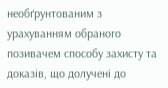необґрунтованим з урахуванням обраного позивачем способу захисту та доказів, що долучені до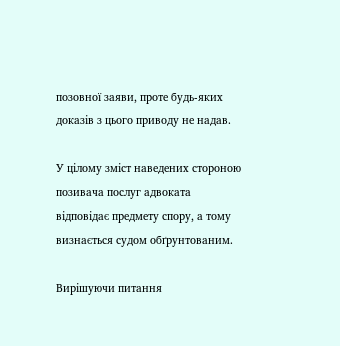позовної заяви, проте будь-яких доказів з цього приводу не надав.

У цілому зміст наведених стороною позивача послуг адвоката відповідає предмету спору, а тому визнається судом обґрунтованим.

Вирішуючи питання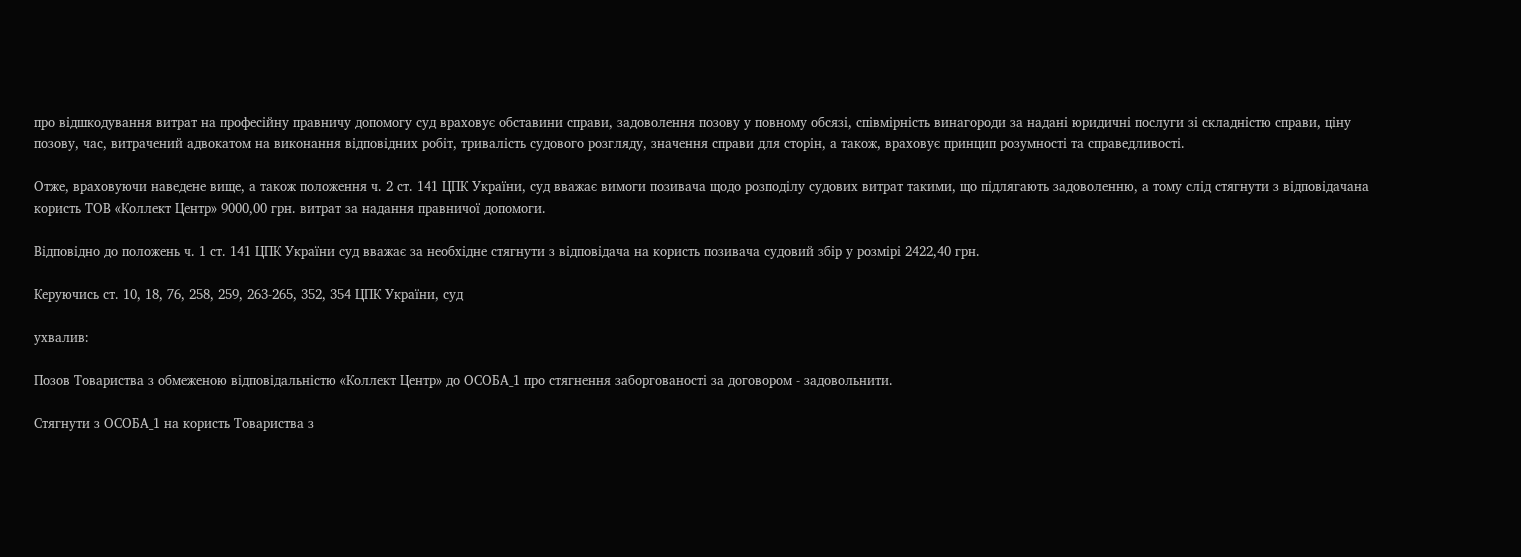про відшкодування витрат на професійну правничу допомогу суд враховує обставини справи, задоволення позову у повному обсязі, співмірність винагороди за надані юридичні послуги зі складністю справи, ціну позову, час, витрачений адвокатом на виконання відповідних робіт, тривалість судового розгляду, значення справи для сторін, а також, враховує принцип розумності та справедливості.

Отже, враховуючи наведене вище, а також положення ч. 2 ст. 141 ЦПК України, суд вважає вимоги позивача щодо розподілу судових витрат такими, що підлягають задоволенню, а тому слід стягнути з відповідачана користь ТОВ «Коллект Центр» 9000,00 грн. витрат за надання правничої допомоги.

Відповідно до положень ч. 1 ст. 141 ЦПК України суд вважає за необхідне стягнути з відповідача на користь позивача судовий збір у розмірі 2422,40 грн.

Керуючись ст. 10, 18, 76, 258, 259, 263-265, 352, 354 ЦПК України, суд

ухвалив:

Позов Товариства з обмеженою відповідальністю «Коллект Центр» до ОСОБА_1 про стягнення заборгованості за договором - задовольнити.

Стягнути з ОСОБА_1 на користь Товариства з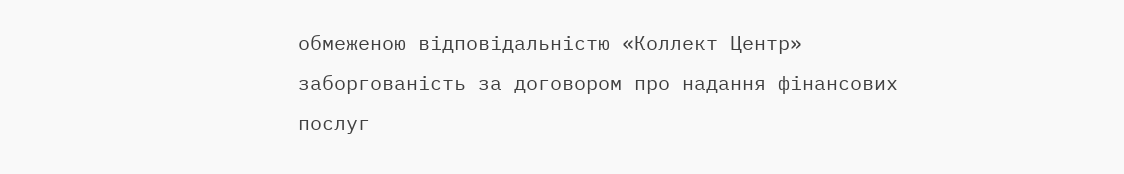обмеженою відповідальністю «Коллект Центр» заборгованість за договором про надання фінансових послуг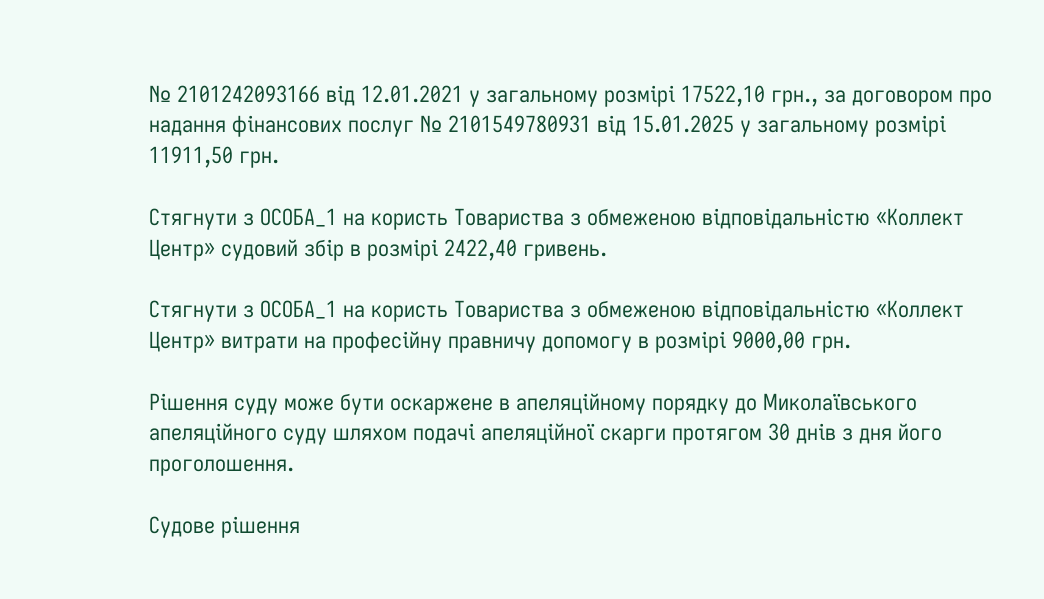№ 2101242093166 від 12.01.2021 у загальному розмірі 17522,10 грн., за договором про надання фінансових послуг № 2101549780931 від 15.01.2025 у загальному розмірі 11911,50 грн.

Стягнути з ОСОБА_1 на користь Товариства з обмеженою відповідальністю «Коллект Центр» судовий збір в розмірі 2422,40 гривень.

Стягнути з ОСОБА_1 на користь Товариства з обмеженою відповідальністю «Коллект Центр» витрати на професійну правничу допомогу в розмірі 9000,00 грн.

Рішення суду може бути оскаржене в апеляційному порядку до Миколаївського апеляційного суду шляхом подачі апеляційної скарги протягом 30 днів з дня його проголошення.

Судове рішення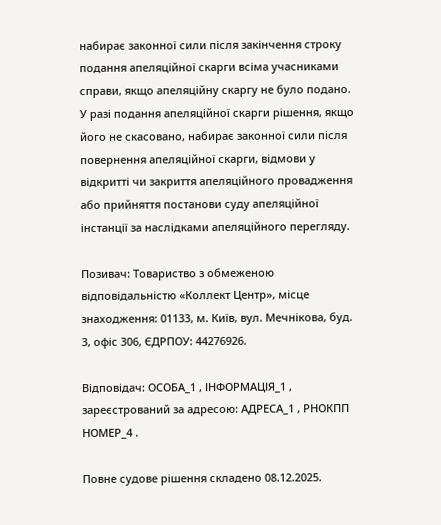набирає законної сили після закінчення строку подання апеляційної скарги всіма учасниками справи, якщо апеляційну скаргу не було подано. У разі подання апеляційної скарги рішення, якщо його не скасовано, набирає законної сили після повернення апеляційної скарги, відмови у відкритті чи закриття апеляційного провадження або прийняття постанови суду апеляційної інстанції за наслідками апеляційного перегляду.

Позивач: Товариство з обмеженою відповідальністю «Коллект Центр», місце знаходження: 01133, м. Київ, вул. Мечнікова, буд. 3, офіс 306, ЄДРПОУ: 44276926.

Відповідач: ОСОБА_1 , ІНФОРМАЦІЯ_1 , зареєстрований за адресою: АДРЕСА_1 , РНОКПП НОМЕР_4 .

Повне судове рішення складено 08.12.2025.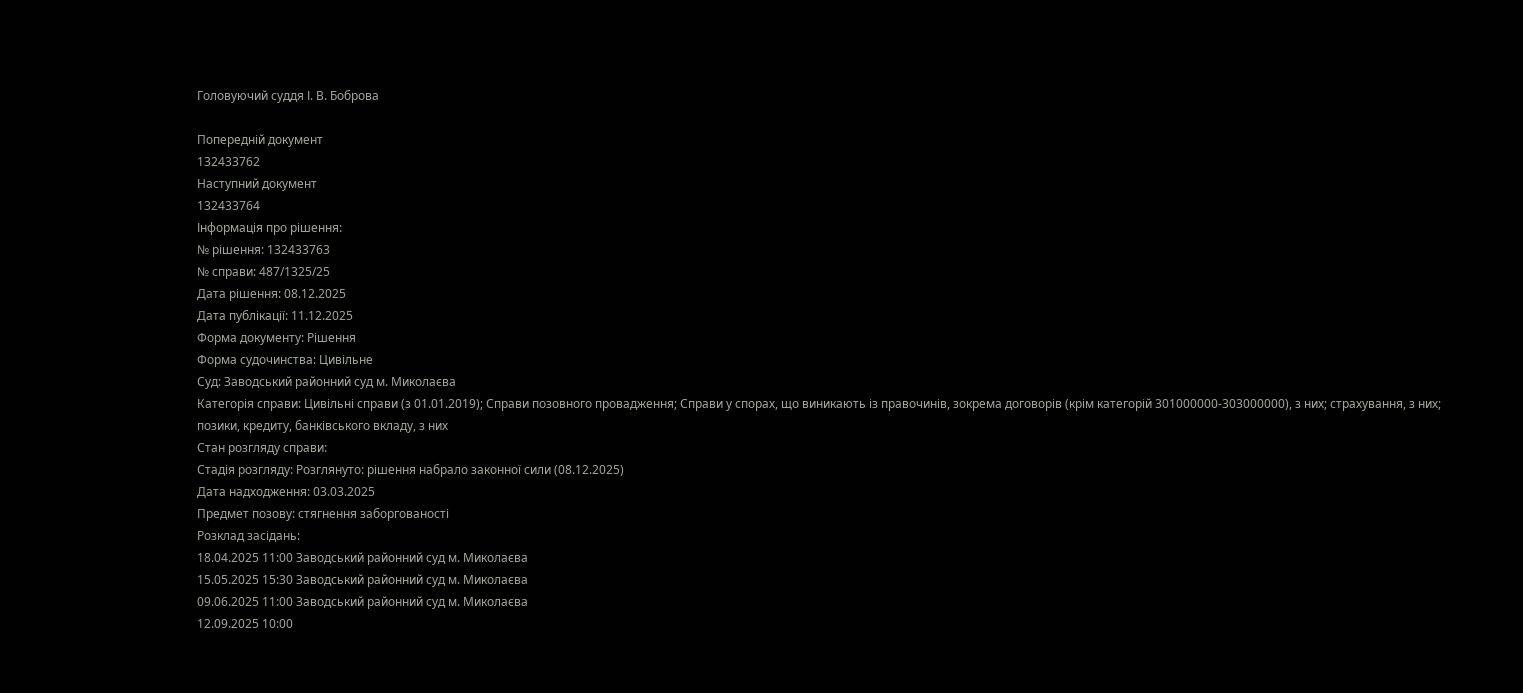Головуючий суддя І. В. Боброва

Попередній документ
132433762
Наступний документ
132433764
Інформація про рішення:
№ рішення: 132433763
№ справи: 487/1325/25
Дата рішення: 08.12.2025
Дата публікації: 11.12.2025
Форма документу: Рішення
Форма судочинства: Цивільне
Суд: Заводський районний суд м. Миколаєва
Категорія справи: Цивільні справи (з 01.01.2019); Справи позовного провадження; Справи у спорах, що виникають із правочинів, зокрема договорів (крім категорій 301000000-303000000), з них; страхування, з них; позики, кредиту, банківського вкладу, з них
Стан розгляду справи:
Стадія розгляду: Розглянуто: рішення набрало законної сили (08.12.2025)
Дата надходження: 03.03.2025
Предмет позову: стягнення заборгованості
Розклад засідань:
18.04.2025 11:00 Заводський районний суд м. Миколаєва
15.05.2025 15:30 Заводський районний суд м. Миколаєва
09.06.2025 11:00 Заводський районний суд м. Миколаєва
12.09.2025 10:00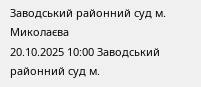Заводський районний суд м. Миколаєва
20.10.2025 10:00 Заводський районний суд м.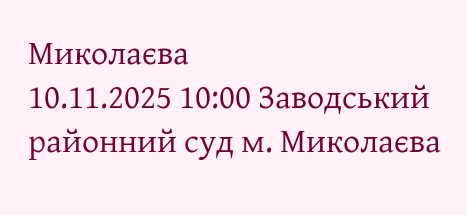Миколаєва
10.11.2025 10:00 Заводський районний суд м. Миколаєва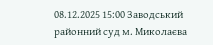08.12.2025 15:00 Заводський районний суд м. Миколаєва